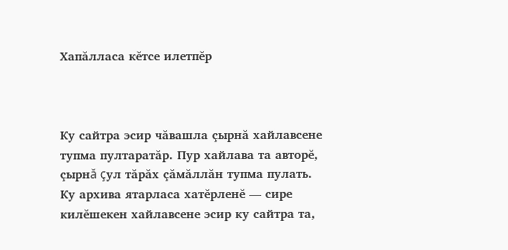Хапăлласа кĕтсе илетпĕр



Ку сайтра эсир чăвашла çырнă хайлавсене тупма пултаратăр. Пур хайлава та авторĕ, çырнă çул тăрăх çăмăллăн тупма пулать. Ку архива ятарласа хатĕрленĕ — сире килĕшекен хайлавсене эсир ку сайтра та,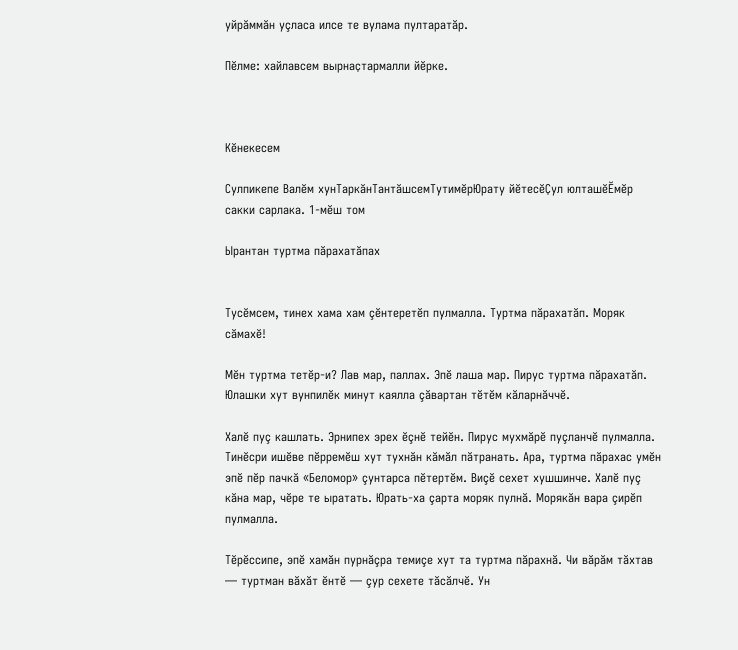уйрăммăн уçласа илсе те вулама пултаратăр.

Пӗлме: хайлавсем вырнаҫтармалли йӗрке.



Кĕнекесем

Сулпикепе Валĕм хунТаркăнТантăшсемТутимĕрЮрату йĕтесĕҪул юлташӗĔмĕр сакки сарлака. 1-мĕш том

Ырантан туртма пӑрахатӑпах


Тусĕмсем, тинех хама хам çĕнтеретĕп пулмалла. Туртма пăрахатăп. Моряк сăмахĕ!

Мĕн туртма тетĕр-и? Лав мар, паллах. Эпĕ лаша мар. Пирус туртма пăрахатăп. Юлашки хут вунпилĕк минут каялла çăвартан тĕтĕм кăларнăччĕ.

Халĕ пуç кашлать. Эрнипех эрех ĕçнĕ тейĕн. Пирус мухмăрĕ пуçланчĕ пулмалла. Тинĕсри ишĕве пĕрремĕш хут тухнăн кăмăл пăтранать. Ара, туртма пăрахас умĕн эпĕ пĕр пачкă «Беломор» çунтарса пĕтертĕм. Виçĕ сехет хушшинче. Халĕ пуç кăна мар, чĕре те ыратать. Юрать-ха çарта моряк пулнă. Морякăн вара çирĕп пулмалла.

Тĕрĕссипе, эпĕ хамăн пурнăçра темиçе хут та туртма пăрахнă. Чи вăрăм тăхтав — туртман вăхăт ĕнтĕ — çур сехете тăсăлчĕ. Ун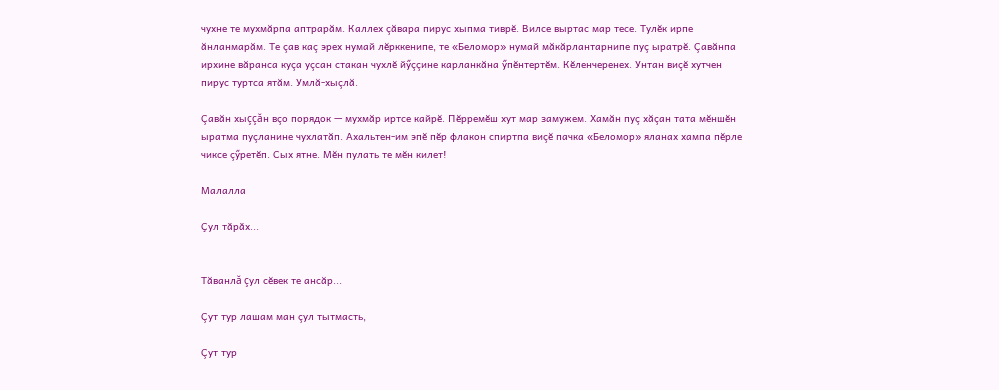чухне те мухмăрпа аптрарăм. Каллех çăвара пирус хыпма тиврĕ. Вилсе выртас мар тесе. Тулĕк ирпе ăнланмарăм. Те çав каç эрех нумай лĕрккенипе, те «Беломор» нумай мăкăрлантарнипе пуç ыратрĕ. Çавăнпа ирхине вăранса куçа уçсан стакан чухлĕ йӳççине карланкăна ӳпĕнтертĕм. Кĕленчеренех. Унтан виçĕ хутчен пирус туртса ятăм. Умлă-хыçлă.

Çавăн хыççăн вçо порядок — мухмăр иртсе кайрĕ. Пĕрремĕш хут мар замужем. Хамăн пуç хăçан тата мĕншĕн ыратма пуçланине чухлатăп. Ахальтен-им эпĕ пĕр флакон спиртпа виçĕ пачка «Беломор» яланах хампа пĕрле чиксе çӳретĕп. Сых ятне. Мĕн пулать те мĕн килет!

Малалла

Ҫул тӑрӑх...


Тăванлă çул сĕвек те ансăр...

Çут тур лашам ман çул тытмасть,

Çут тур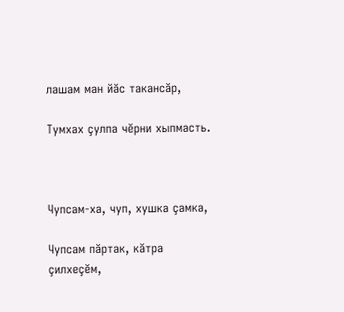лашам ман йăс такансăр,

Тумхах çулпа чĕрни хыпмасть.



Чупсам-ха, чуп, хушка çамка,

Чупсам пăртак, кăтра çилхеçĕм,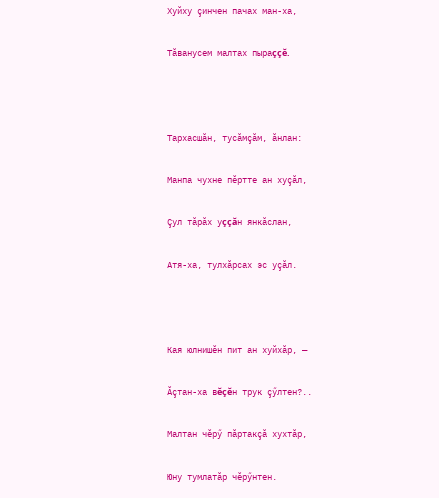Хуйху çинчен пачах ман-ха,

Тăванусем малтах пыраççĕ.



Тархасшăн, тусăмçăм, ăнлан:

Манпа чухне пĕртте ан хуçăл,

Çул тăрăх уççăн янкăслан,

Атя-ха, тулхăрсах эс уçăл.



Кая юлнишĕн пит ан хуйхăр, —

Ăçтан-ха вĕçĕн трук çӳлтен?..

Малтан чĕрӳ пăртакçă хухтăр,

Юну тумлатăр чĕрӳнтен.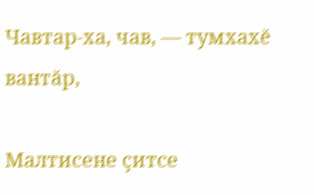Чавтар-ха, чав, — тумхахĕ вантăр,

Малтисене çитсе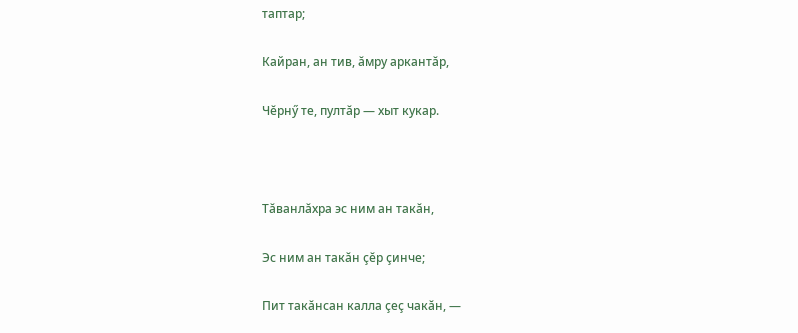таптар;

Кайран, ан тив, ăмру аркантăр,

Чĕрнӳ те, пултăр — хыт кукар.



Тăванлăхра эс ним ан такăн,

Эс ним ан такăн çĕр çинче;

Пит такăнсан калла çеç чакăн, —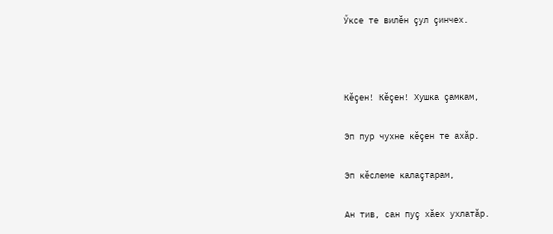Ӳксе те вилĕн çул çинчех.



Кĕçен! Кĕçен! Хушка çамкам,

Эп пур чухне кĕçен те ахăр.

Эп кĕслеме калаçтарам,

Ан тив, сан пуç хăех ухлатăр.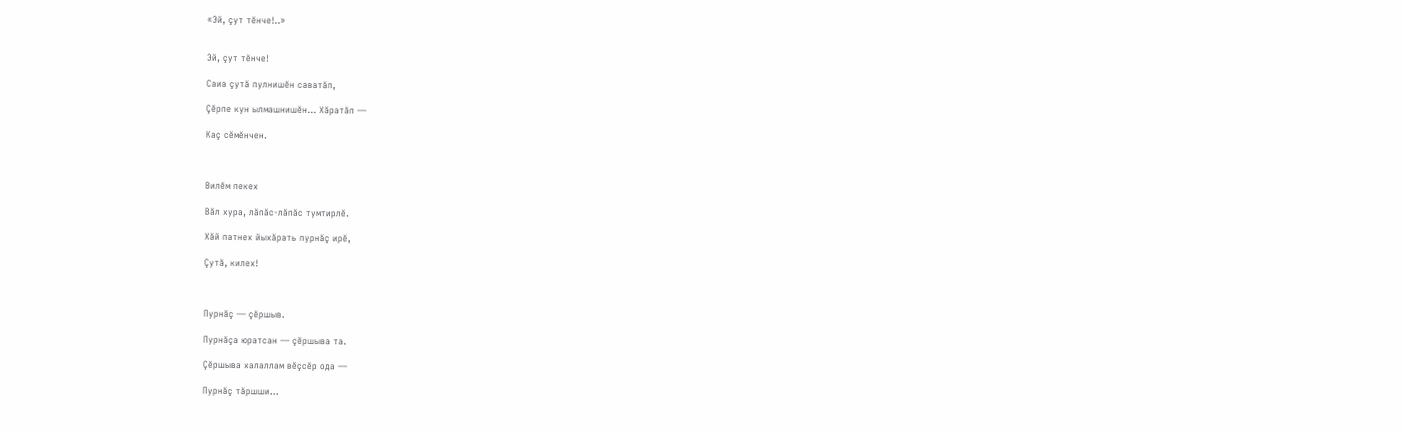«Эй, çут тĕнче!..»


Эй, çут тĕнче!

Саиа çутă пулнишĕн саватăп,

Çĕрпе кун ылмашнишĕн... Хăратăп —

Каç сĕмĕнчен.



Вилĕм пекех

Вăл хура, лăпăс-лăпăс тумтирлĕ.

Хăй патнех йыхăрать пурнăç ирĕ,

Çутă, килех!



Пурнăç — çĕршыв.

Пурнăçа юратсан — çĕршыва та.

Çĕршыва халаллам вĕçсĕр ода —

Пурнăç тăршши...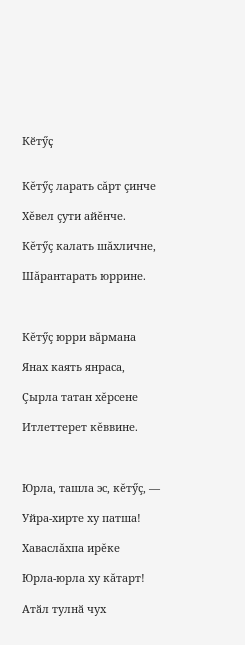Кӗтӳҫ


Кĕтӳç ларать сăрт çинче

Хĕвел çути айĕнче.

Кĕтӳç калать шăхличне,

Шăрантарать юррине.



Кĕтӳç юрри вăрмана

Янах каять янраса,

Çырла татан хĕрсене

Итлеттерет кĕввине.



Юрла, ташла эс, кĕтӳç, —

Уйра-хирте ху патша!

Хаваслăхпа ирĕке

Юрла-юрла ху кăтарт!

Атӑл тулнӑ чух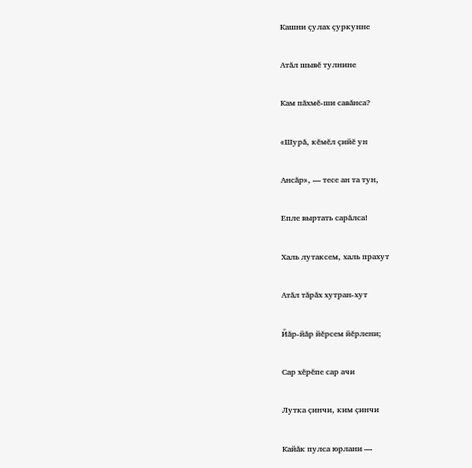Кашни çулах çуркунне

Атăл шывĕ тулнине

Кам пăхмĕ-ши савăнса?

«Шурă, кĕмĕл çийĕ ун

Ансăр», — тесе ан та тун,

Епле выртать сарăлса!

Халь лутаксем, халь прахут

Атăл тăрăх хутран-хут

Йăр-йăр йĕрсем йĕрлени;

Сар хĕрĕпе сар ачи

Лутка çинчи, ким çинчи

Кайăк пулса юрлани —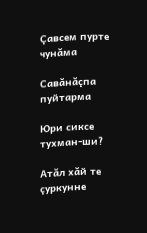Çавсем пурте чунăма

Савăнăçпа пуйтарма

Юри сиксе тухман-ши?

Атăл хăй те çуркунне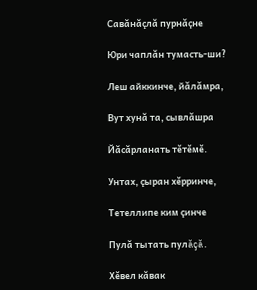Савăнăçлă пурнăçне

Юри чаплăн тумасть-ши?

Леш айккинче, йăлăмра,

Вут хунă та, сывлăшра

Йăсăрланать тĕтĕмĕ.

Унтах, çыран хĕрринче,

Тетеллипе ким çинче

Пулă тытать пулăçă.

Хĕвел кăвак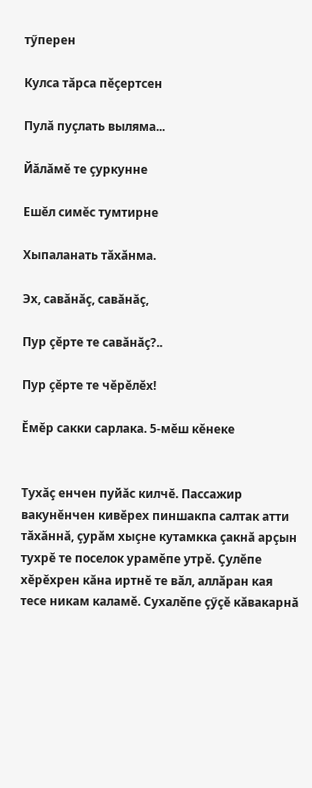тӳперен

Кулса тăрса пĕçертсен

Пулă пуçлать выляма...

Йăлăмĕ те çуркунне

Ешĕл симĕс тумтирне

Хыпаланать тăхăнма.

Эх, савăнăç, савăнăç,

Пур çĕрте те савăнăç?..

Пур çĕрте те чĕрĕлĕх!

Ĕмĕр сакки сарлака. 5-мĕш кĕнеке


Тухăç енчен пуйăс килчĕ. Пассажир вакунĕнчен кивĕрех пиншакпа салтак атти тăхăннă, çурăм хыçне кутамкка çакнă арçын тухрĕ те поселок урамĕпе утрĕ. Çулĕпе хĕрĕхрен кăна иртнĕ те вăл, аллăран кая тесе никам каламĕ. Сухалĕпе çӳçĕ кăвакарнă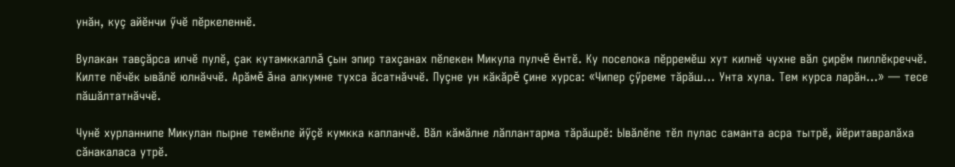унăн, куç айĕнчи ӳчĕ пĕркеленнĕ.

Вулакан тавçăрса илчĕ пулĕ, çак кутамккаллă çын эпир тахçанах пĕлекен Микула пулчĕ ĕнтĕ. Ку поселока пĕрремĕш хут килнĕ чухне вăл çирĕм пиллĕкреччĕ. Килте пĕчĕк ывăлĕ юлнăччĕ. Арăмĕ ăна алкумне тухса ăсатнăччĕ. Пуçне ун кăкăрĕ çине хурса: «Чипер çӳреме тăрăш... Унта хула. Тем курса ларăн...» — тесе пăшăлтатнăччĕ.

Чунĕ хурланнипе Микулан пырне темĕнле йӳçĕ кумкка капланчĕ. Вăл кăмăлне лăплантарма тăрăшрĕ: Ывăлĕпе тĕл пулас саманта асра тытрĕ, йĕритавралăха сăнакаласа утрĕ.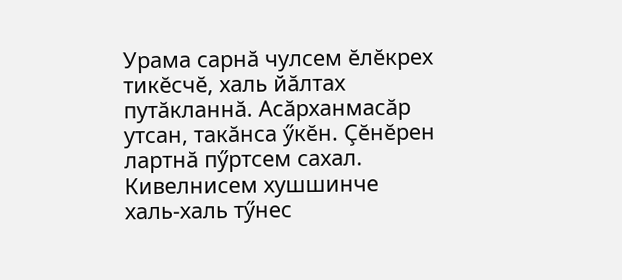Урама сарнă чулсем ĕлĕкрех тикĕсчĕ, халь йăлтах путăкланнă. Асăрханмасăр утсан, такăнса ӳкĕн. Çĕнĕрен лартнă пӳртсем сахал. Кивелнисем хушшинче халь-халь тӳнес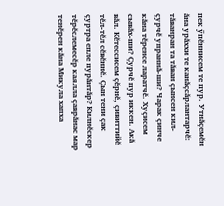пек ӳпĕннисем те пур. Утнăçемĕн ăна урăххи те канăçсăрлантарчĕ: тăванран та тăван çынсен кил-çурчĕ упраннă-ши? Чарак çинче кăна тĕренсе ларатчĕ. Хуçисем сывăх-ши? Çурчĕ пур иккен. Акă вăл. Кĕтессисем çĕрнĕ, çивиттийĕ тĕл-тĕл сĕвĕннĕ. Çын тени çак çуртра епле пурăнтăр? Килнĕскер тĕрĕслемесĕр каялла çаврăнас мар тенĕрен кăна Микула хапха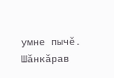умне пычĕ. Шăнкăрав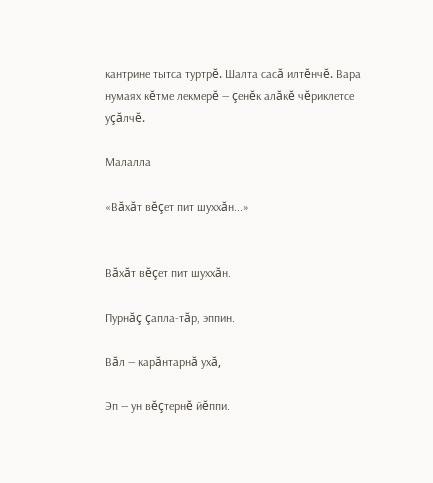кантрине тытса туртрĕ. Шалта сасă илтĕнчĕ. Вара нумаях кĕтме лекмерĕ — çенĕк алăкĕ чĕриклетсе уçăлчĕ.

Малалла

«Вăхăт вĕçет пит шуххăн...»


Вăхăт вĕçет пит шуххăн.

Пурнăç çапла-тăр, эппин.

Вăл — карăнтарнă ухă,

Эп — ун вĕçтернĕ йĕппи.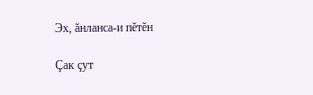Эх, ăнланса-и пĕтĕн

Çак çут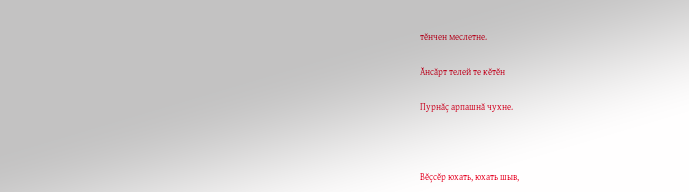тĕнчен меслетне.

Ăнсăрт телей те кĕтĕн

Пурнăç арпашнă чухне.



Вĕçсĕр юхать, юхать шыв,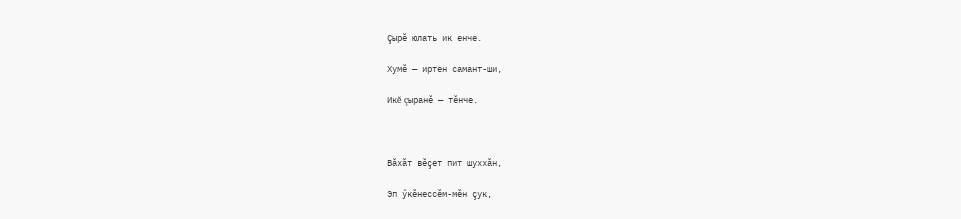Çырĕ юлать ик енче.

Хумĕ — иртен самант-ши,

Икĕ çыранĕ — тĕнче.



Вăхăт вĕçет пит шуххăн,

Эп ӳкĕнессĕм-мĕн çук,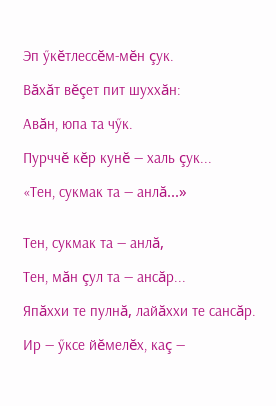Эп ӳкĕтлессĕм-мĕн çук.

Вăхăт вĕçет пит шуххăн:

Авăн, юпа та чӳк.

Пурччĕ кĕр кунĕ — халь çук...

«Тен, сукмак та — анлă...»


Тен, сукмак та — анлă,

Тен, мăн çул та — ансăр...

Япăххи те пулнă, лайăххи те сансăр.

Ир — ӳксе йĕмелĕх, каç —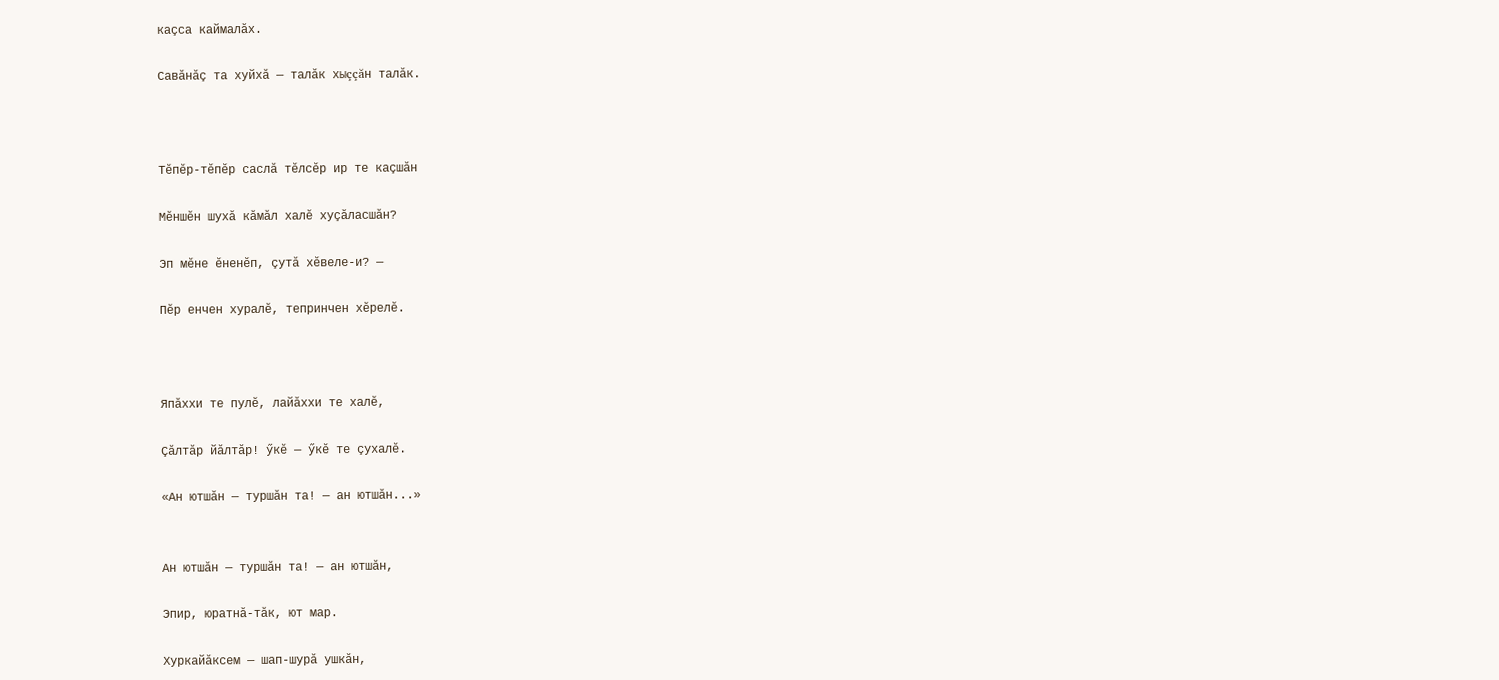каçса каймалăх.

Савăнăç та хуйхă — талăк хыççăн талăк.



Тĕпĕр-тĕпĕр саслă тĕлсĕр ир те каçшăн

Мĕншĕн шухă кăмăл халĕ хуçăласшăн?

Эп мĕне ĕненĕп, çутă хĕвеле-и? —

Пĕр енчен хуралĕ, тепринчен хĕрелĕ.



Япăххи те пулĕ, лайăххи те халĕ,

Çăлтăр йăлтăр! ӳкĕ — ӳкĕ те çухалĕ.

«Ан ютшăн — туршăн та! — ан ютшăн...»


Ан ютшăн — туршăн та! — ан ютшăн,

Эпир, юратнă-тăк, ют мар.

Хуркайăксем — шап-шурă ушкăн,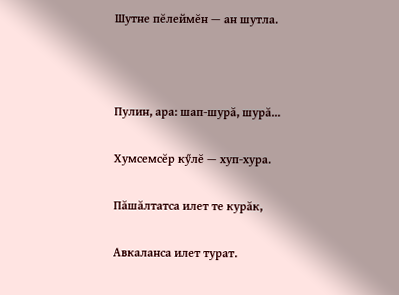Шутне пĕлеймĕн — ан шутла.



Пулин, ара: шап-шурă, шурă...

Хумсемсĕр кӳлĕ — хуп-хура.

Пăшăлтатса илет те курăк,

Авкаланса илет турат.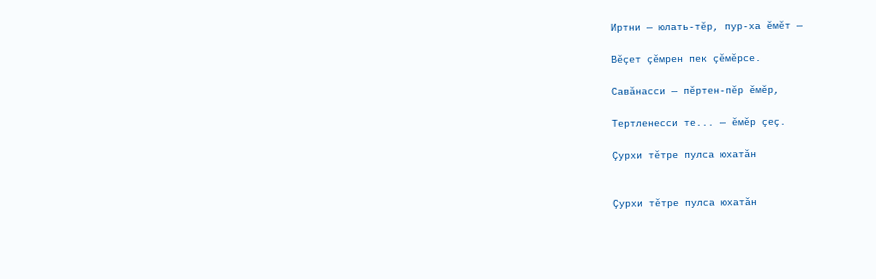Иртни — юлать-тĕр, пур-ха ĕмĕт —

Вĕçет çĕмрен пек çĕмĕрсе.

Савăнасси — пĕртен-пĕр ĕмĕр,

Тертленесси те... — ĕмĕр çеç.

Çурхи тĕтре пулса юхатăн


Çурхи тĕтре пулса юхатăн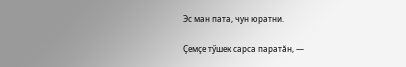Эс ман пата, чун юратни.

Çемçе тӳшек сарса паратăн, —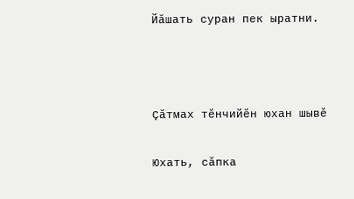Йăшать суран пек ыратни.



Çăтмах тĕнчийĕн юхан шывĕ

Юхать, сăпка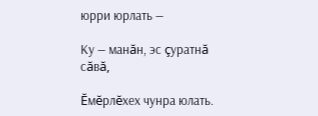юрри юрлать —

Ку — манăн, эс çуратнă сăвă,

Ĕмĕрлĕхех чунра юлать.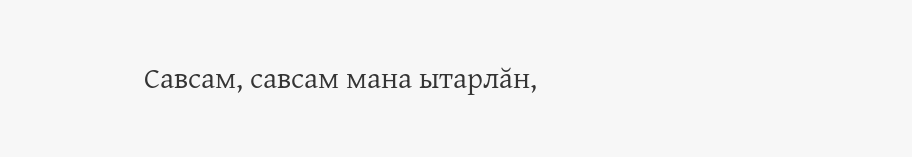Савсам, савсам мана ытарлăн,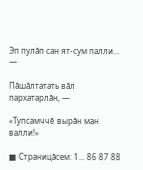Эп пулăп сан ят-сум палли… —

Пăшăлтатать вăл пархатарлăн, —

«Тупсамччĕ вырăн ман валли!»

■ Страницăсем: 1... 86 87 88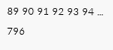89 90 91 92 93 94 ... 796